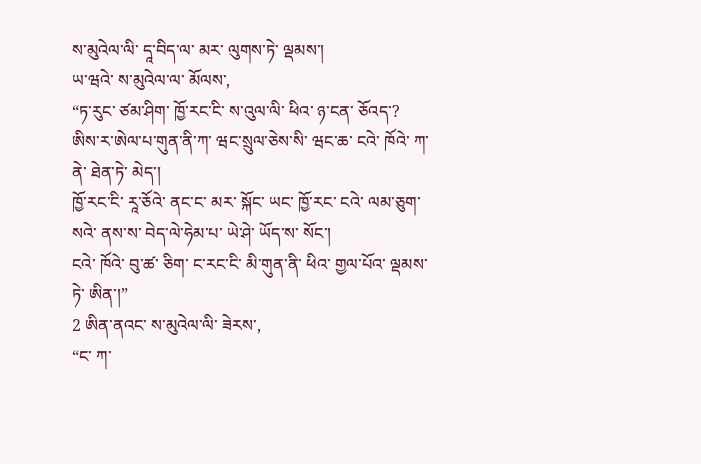ས་མུའེལ་ལི་ དཱ་བིད་ལ་ མར་ ལུགས་ཏེ་ ལྡམས་།
ཡ་ཝའེ་ ས་མུའེལ་ལ་ མོལས་,
“ཏ་རུང་ ཙམ་ཤིག་ ཁྱོ་རང་ངི་ ས་འུལ་ལི་ ཕིའ་ ཉ་ངན་ ཅོའད་?
ཨིས་ར་ཨེལ་པ་གུན་ནི་ཀ་ ཝང་སྲུལ་ཅེས་སི་ ཝང་ཆ་ ངའེ་ ཁོའེ་ ཀ་ནེ་ ཐེན་ཏེ་ མེད་།
ཁྱོ་རང་ངི་ རཱ་ཅོའེ་ ནང་ང་ མར་ སྐོང་ ཡང་ ཁྱོ་རང་ ངའེ་ ལམ་ཅུག་སའེ་ ནས་ས་ བེད་ལེ་ཧེམ་པ་ ཡེ་ཤེ་ ཡོད་ས་ སོང་།
ངའེ་ ཁོའེ་ བུ་ཚ་ ཅིག་ ང་རང་ངི་ མི་གུན་ནི་ ཕིའ་ གྱལ་པོའ་ ལྡམས་ཏེ་ ཨིན་།”
2 ཨིན་ནའང་ ས་མུའེལ་ལི་ ཟེརས་,
“ང་ ཀ་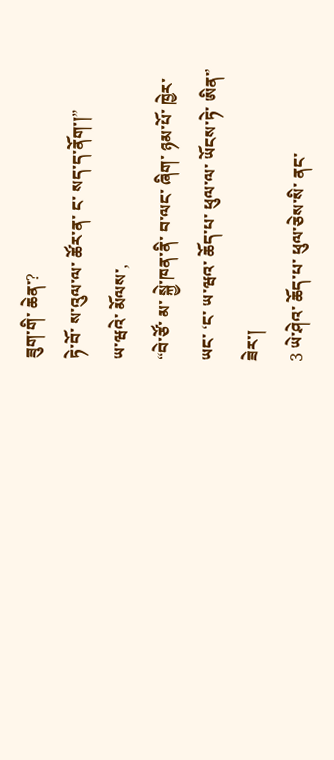ཟུག་གི་ ཆེན་?
ཏེ་བོ་ ས་འུལ་ལ་ ཚོར་ན་ ང་ སད་ད་ནོག་།”
ཡ་ཝའེ་ མོལས་,
“བེ་ཙོ་ མ་ སྐྱེ་ཁན་ནི་ བ་ལང་ ཞིག་ ཉམ་པོ་ ཁྱེར་ ཡང་ ‘ང་ ཡ་ཝའ་ ཆོད་པ་ ཕུལ་ལ་ ཡོངས་ཏེ་ ཨིན་’ ཟེར་།
3 ཡེ་ཤེའ་ ཆོད་པ་ ཕུལ་ཅེས་སི་ ནང་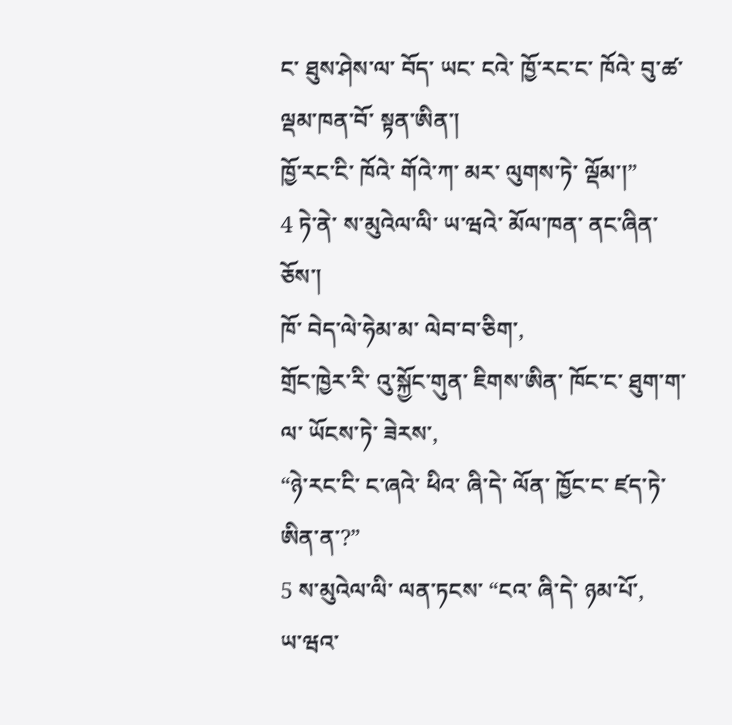ང་ ཐུས་ཤེས་ལ་ བོད་ ཡང་ ངའེ་ ཁྱོ་རང་ང་ ཁོའེ་ བུ་ཚ་ ལྡམ་ཁན་བོ་ སྟན་ཨིན་།
ཁྱོ་རང་ངི་ ཁོའེ་ གོའེ་ཀ་ མར་ ལུགས་ཏེ་ ལྡོམ་།”
4 ཏེ་ནེ་ ས་མུའེལ་ལི་ ཡ་ཝའེ་ མོལ་ཁན་ ནང་ཞིན་ ཅོས་།
ཁོ་ བེད་ལེ་ཧེམ་མ་ ལེབ་བ་ཅིག་,
གྲོང་ཁྱེར་རི་ འུ་སྐྱོང་གུན་ ཇིགས་ཨིན་ ཁོང་ང་ ཐུག་ག་ལ་ ཡོངས་ཏེ་ ཟེརས་,
“ཉེ་རང་ངི་ ང་ཞའེ་ ཕིའ་ ཞི་དེ་ ལོན་ ཁྱོང་ང་ ཛད་ཏེ་ ཨིན་ན་?”
5 ས་མུའེལ་ལི་ ལན་ཏངས་ “ངའ་ ཞི་དེ་ ཉམ་པོ་,
ཡ་ཝའ་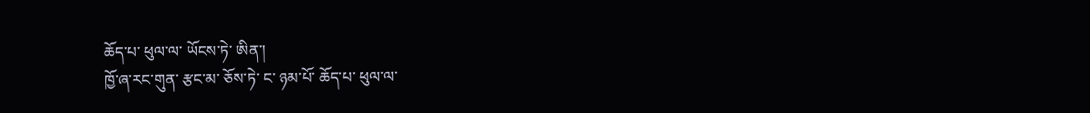ཆོད་པ་ ཕུལ་ལ་ ཡོངས་ཏེ་ ཨིན་།
ཁྱོ་ཞ་རང་གུན་ རྩང་མ་ ཅོས་ཏེ་ ང་ ཉམ་པོ་ ཆོད་པ་ ཕུལ་ལ་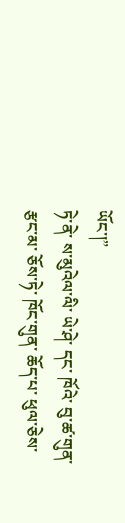ཡོང་།”
ཏེ་ནེ་ ས་མུའེལ་ལི་ ཡེ་ཤེ་ དང་ ཁོའེ་ བུ་ཚ་གུན་ རྩང་མ་ ཅོས་ཏེ་ ཁོང་གུན་ ཆོད་པ་ ཕུལ་ཅེས་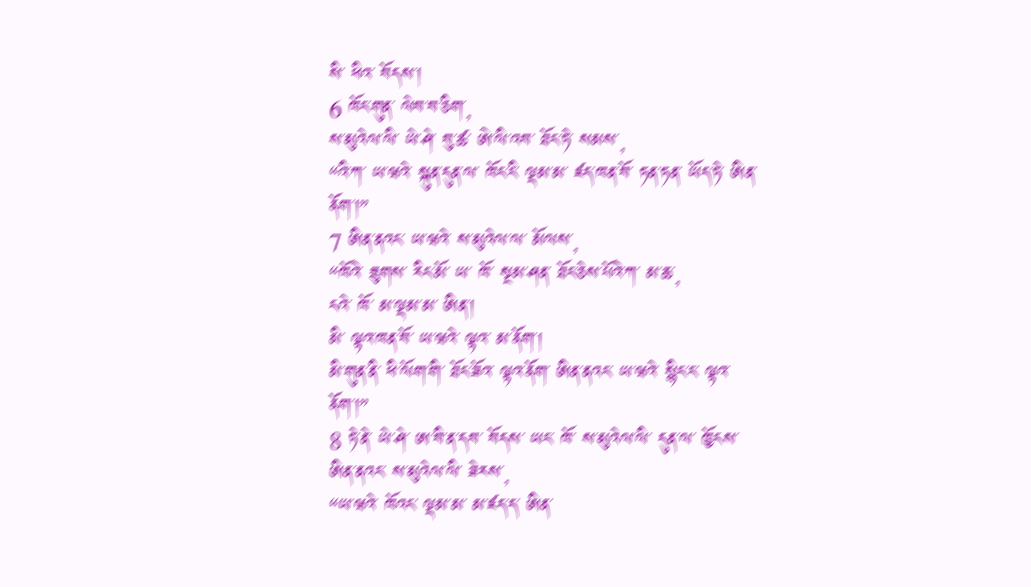སི་ ཕིའ་ བོདས་།
6 ཁོང་གུན་ ལེབ་བ་ཅིག་,
ས་མུའེལ་ལི་ ཡེ་ཤེ་ བུ་ཚ་ ཨེ་ལི་འབ་ ཐོང་ཏེ་ སམས་,
“འི་ཀ་ ཡ་ཝའེ་ སྐུན་དུན་ལ་ ཁོང་ངི་ ལྡམ་མ་ ཛད་ཁན་བོ་ ཏན་ཏན་ ཡོད་ཏེ་ ཨིན་ནོག་།”
7 ཨིན་ནའང་ ཡ་ཝའེ་ ས་མུའེལ་ལ་ མོལས་,
“ཁོའེ་ ཟུགས་ རིང་མོ་ ཡ་ ཁོ་ སྔམ་ཤན་ ཐོང་ཅེས་པོའེ་ཀ་ མ་ཆ་,
ངའེ་ ཁོ་ མ་ལྡམ་མ་ ཨིན་།
མི་ ལྟའ་ཁན་བོ་ ཡ་ཝའེ་ ལྟའ་ མ་ནོག་།
མི་གུན་ནི་ ཕི་ལོག་གི་ ཐོང་ཟོའ་ ལྟའ་ནོག་ ཨིན་ནའང་ ཡ་ཝའེ་ སྙིང་ང་ ལྟའ་ནོག་།”
8 ཏེ་ནེ་ ཡེ་ཤེ་ ཨ་བི་ན་དབ་ བོདས་ ཡང་ ཁོ་ ས་མུའེལ་ལི་ དུན་ལ་ ཁྱོངས་ ཨིན་ནའང་ ས་མུའེལ་ལི་ ཟེརས་,
“ཡ་ཝའེ་ ཁོའང་ ལྡམ་མ་ མ་ཛད་ད་ ཨིན་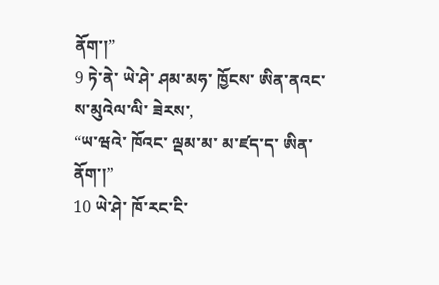ནོག་།”
9 ཏེ་ནེ་ ཡེ་ཤེ་ ཤམ་མཧ་ ཁྱོངས་ ཨིན་ནའང་ ས་མུའེལ་ལི་ ཟེརས་,
“ཡ་ཝའེ་ ཁོའང་ ལྡམ་མ་ མ་ཛད་ད་ ཨིན་ནོག་།”
10 ཡེ་ཤེ་ ཁོ་རང་ངི་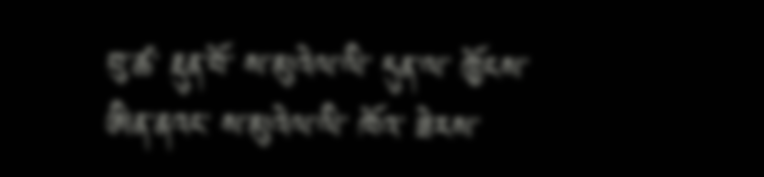བུ་ཚ་ རྡུན་བོ་ ས་མུའེལ་ལི་ དུན་ལ་ ཁྱོངས་ ཨིན་ནའང་ ས་མུའེལ་ལི་ ཁོའ་ ཟེརས་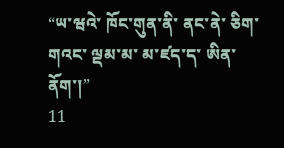“ཡ་ཝའེ་ ཁོང་གུན་ནི་ ནང་ནེ་ ཅིག་གའང་ ལྡམ་མ་ མ་ཛད་ད་ ཨིན་ནོག་།”
11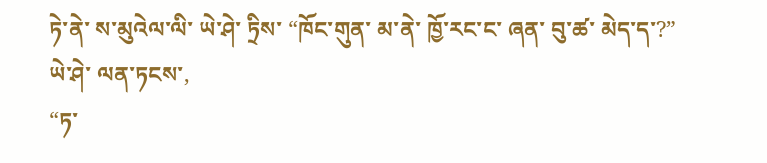ཏེ་ནེ་ ས་མུའེལ་ལི་ ཡེ་ཤེ་ ཏྲིས་ “ཁོང་གུན་ མ་ནེ་ ཁྱོ་རང་ང་ ཞན་ བུ་ཚ་ མེད་ད་?”
ཡེ་ཤེ་ ལན་ཏངས་,
“ཏ་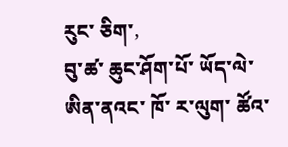རུང་ ཅིག་,
བུ་ཚ་ ཆུང་ཤོག་པོ་ ཡོད་ལེ་ ཨིན་ནའང་ ཁོ་ ར་ལུག་ ཚོའ་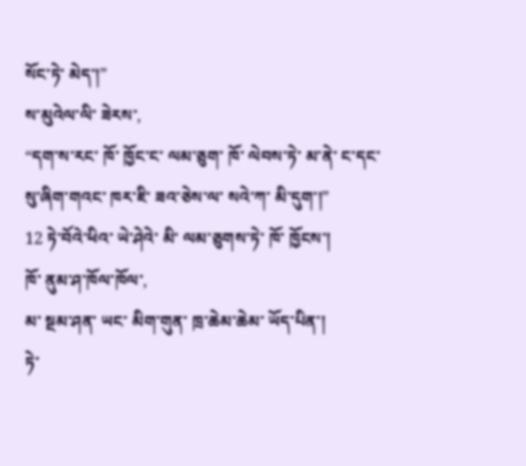སོང་ཏེ་ མེད་།”
ས་མུའེལ་ལི་ ཟེརས་,
“དག་ས་རང་ ཁོ་ ཁྱོང་ང་ ལམ་ཅུག་ ཁོ་ ལེབས་ཏེ་ མ་ནེ་ ང་དང་ སུ་ཞིག་གའང་ ཁར་ཇི་ ཟའ་ཅེས་ལ་ སའེ་ཀ་ མི་དུག་།”
12 ཏེ་བོའེ་ཕིའ་ ཡེ་ཤེའེ་ མི་ ལམ་ཅུགས་ཏེ་ ཁོ་ ཁྱོངས་།
ཁོ་ ནུམ་ཤ་ཁོལ་ཁོལ་,
མ་ སྔམ་ཤན་ ཡང་ མིག་གུན་ ཁྲ་ཆེམ་ཆེམ་ ཡོད་པིན་།
ཏེ་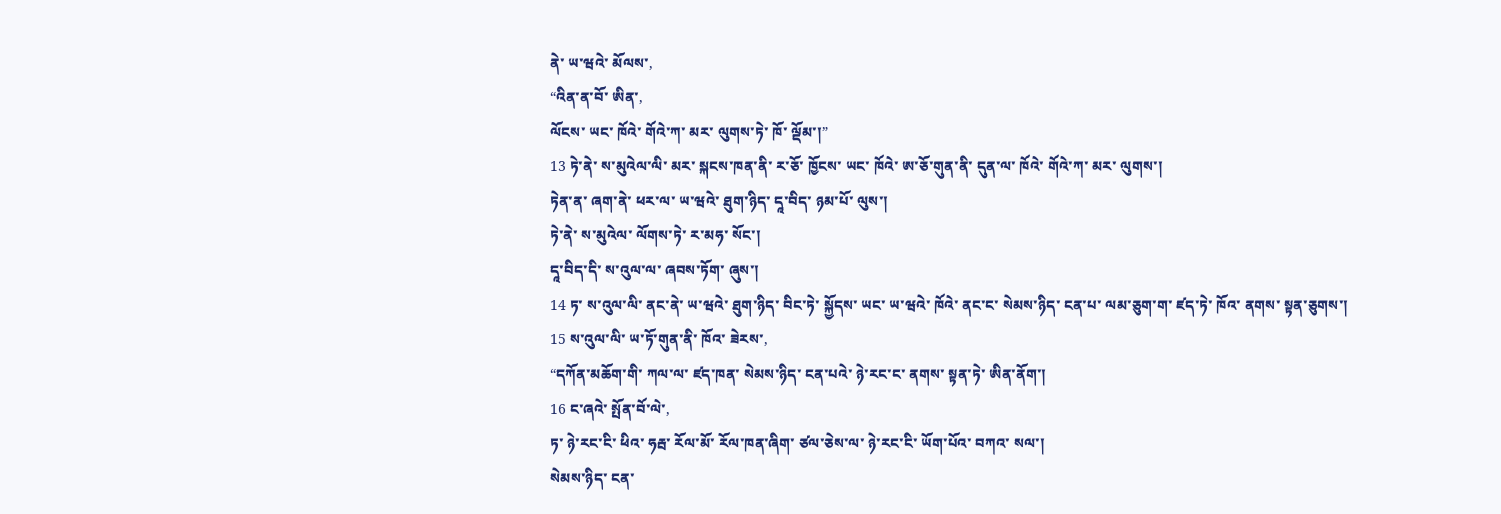ནེ་ ཡ་ཝའེ་ མོལས་,
“འིན་ན་བོ་ ཨིན་,
ལོངས་ ཡང་ ཁོའེ་ གོའེ་ཀ་ མར་ ལུགས་ཏེ་ ཁོ་ ལྡོམ་།”
13 ཏེ་ནེ་ ས་མུའེལ་ལི་ མར་ སྐངས་ཁན་ནི་ ར་ཅོ་ ཁྱོངས་ ཡང་ ཁོའེ་ ཨ་ཅོ་གུན་ནི་ དུན་ལ་ ཁོའེ་ གོའེ་ཀ་ མར་ ལུགས་།
ཏེན་ན་ ཞག་ནེ་ ཕར་ལ་ ཡ་ཝའེ་ ཐུག་ཉིད་ དཱ་བིད་ ཉམ་པོ་ ལུས་།
ཏེ་ནེ་ ས་མུའེལ་ ལོགས་ཏེ་ ར་མཧ་ སོང་།
དཱ་བིད་དི་ ས་འུལ་ལ་ ཞབས་ཏོག་ ཞུས་།
14 ཏ་ ས་འུལ་ལི་ ནང་ནེ་ ཡ་ཝའེ་ ཐུག་ཉིད་ བིང་ཏེ་ སྐྱོདས་ ཡང་ ཡ་ཝའེ་ ཁོའེ་ ནང་ང་ སེམས་ཉིད་ ངན་པ་ ལམ་ཅུག་ག་ ཛད་ཏེ་ ཁོའ་ ནགས་ སྟན་ཅུགས་།
15 ས་འུལ་ལི་ ཡ་ཏོ་གུན་ནི་ ཁོའ་ ཟེརས་,
“དཀོན་མཆོག་གི་ ཀལ་ལ་ ཛད་ཁན་ སེམས་ཉིད་ ངན་པའེ་ ཉེ་རང་ང་ ནགས་ སྟན་ཏེ་ ཨིན་ནོག་།
16 ང་ཞའེ་ སྤོན་བོ་ལེ་,
ཏ་ ཉེ་རང་ངི་ ཕིའ་ ཧརྦ་ རོལ་མོ་ རོལ་ཁན་ཞིག་ ཙལ་ཅེས་ལ་ ཉེ་རང་ངི་ ཡོག་པོའ་ བཀའ་ སལ་།
སེམས་ཉིད་ ངན་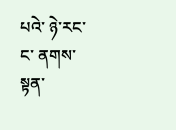པའེ་ ཉེ་རང་ང་ ནགས་ སྟན་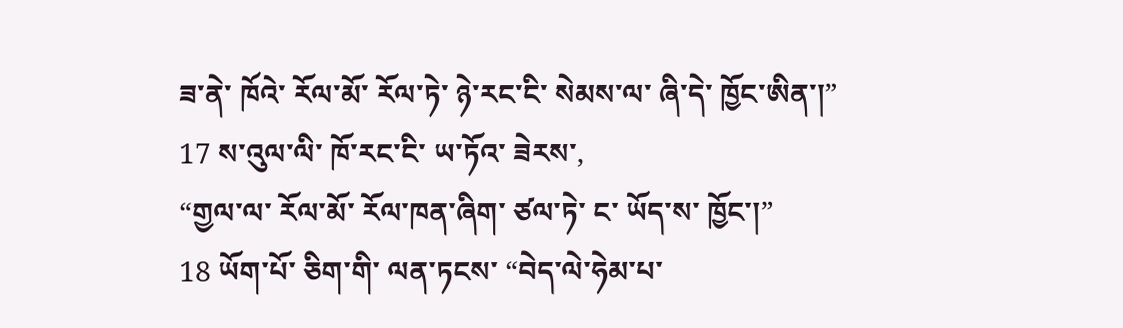ཟ་ནེ་ ཁོའེ་ རོལ་མོ་ རོལ་ཏེ་ ཉེ་རང་ངི་ སེམས་ལ་ ཞི་དེ་ ཁྱོང་ཨིན་།”
17 ས་འུལ་ལི་ ཁོ་རང་ངི་ ཡ་ཏོའ་ ཟེརས་,
“གྱལ་ལ་ རོལ་མོ་ རོལ་ཁན་ཞིག་ ཙལ་ཏེ་ ང་ ཡོད་ས་ ཁྱོང་།”
18 ཡོག་པོ་ ཅིག་གི་ ལན་ཏངས་ “བེད་ལེ་ཧེམ་པ་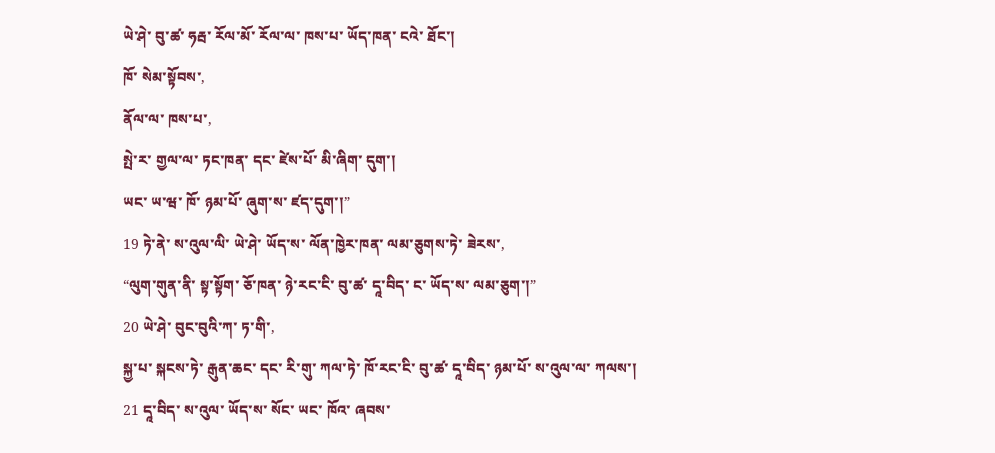ཡེ་ཤེ་ བུ་ཚ་ ཧརྦ་ རོལ་མོ་ རོལ་ལ་ ཁས་པ་ ཡོད་ཁན་ ངའེ་ ཐོང་།
ཁོ་ སེམ་སྟོབས་,
ནོལ་ལ་ ཁས་པ་,
སྤེ་ར་ གྱལ་ལ་ ཏང་ཁན་ དང་ ཛེས་པོ་ མི་ཞིག་ དུག་།
ཡང་ ཡ་ཝ་ ཁོ་ ཉམ་པོ་ ཞུག་ས་ ཛད་དུག་།”
19 ཏེ་ནེ་ ས་འུལ་ལི་ ཡེ་ཤེ་ ཡོད་ས་ ལོན་ཁྱེར་ཁན་ ལམ་ཅུགས་ཏེ་ ཟེརས་,
“ལུག་གུན་ནི་ སྟ་སྟོག་ ཅོ་ཁན་ ཉེ་རང་ངི་ བུ་ཚ་ དཱ་བིད་ ང་ ཡོད་ས་ ལམ་ཅུག་།”
20 ཡེ་ཤེ་ བུང་བུའི་ཀ་ ཏ་གི་,
སྐྱ་པ་ སྐངས་ཏེ་ རྒུན་ཆང་ དང་ རི་གུ་ ཀལ་ཏེ་ ཁོ་རང་ངི་ བུ་ཚ་ དཱ་བིད་ ཉམ་པོ་ ས་འུལ་ལ་ ཀལས་།
21 དཱ་བིད་ ས་འུལ་ ཡོད་ས་ སོང་ ཡང་ ཁོའ་ ཞབས་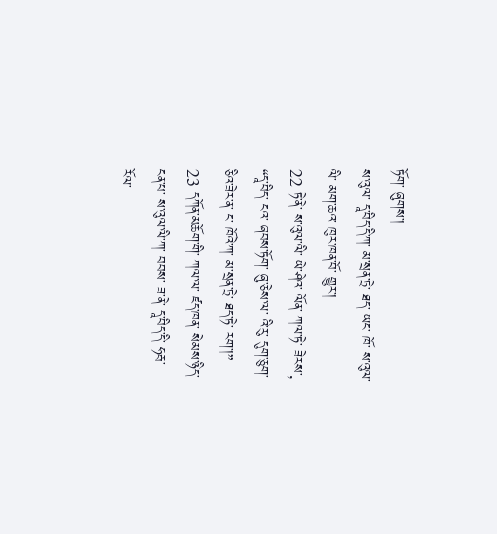ཏོག་ ཞུགས་།
ས་འུལ་ དཱ་བིད་དི་ཀ་ མ་སྲན་ཏྲེ་ ཐད་ ཡང་ ཁོ་ ས་འུལ་ལི་ མག་ཆའ་ ཁུར་ཁན་བོ་ གྱུར་།
22 ཏེ་ནེ་ ས་འུལ་ལི་ ཡེ་ཤེའ་ ལོན་ ཀལ་ཏེ་ ཟེརས་,
“དཱ་བིད་ ངའ་ ཞབས་ཏོག་ ཞུ་ཅེས་ལ་ འི་རུ་ དུག་ཅུག་ ཅིའ་ཟེར་ན་ ང་ ཁོའེ་ཀ་ མ་སྲན་ཏྲེ་ ཐད་ཏེ་ རག་།”
23 དཀོན་མཆོག་གི་ ཀལ་ལ་ ཛད་ཁན་ སེམས་ཉིད་ ངན་པ་ ས་འུལ་ལི་ཀ་ བབས་ ཟ་ནེ་ དཱ་བིད་དི་ ཧརྦ་ རོལ་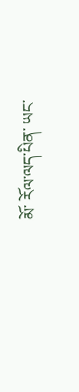མོ་ རོལ་ལད་པིན་ ཡང་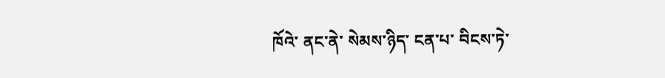ཁོའེ་ ནང་ནེ་ སེམས་ཉིད་ ངན་པ་ བིངས་ཏེ་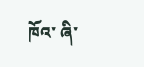ཁོའ་ ཞི་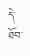དེ་ ཐོབ་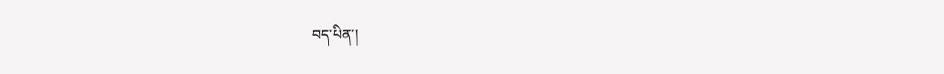བད་པིན་།